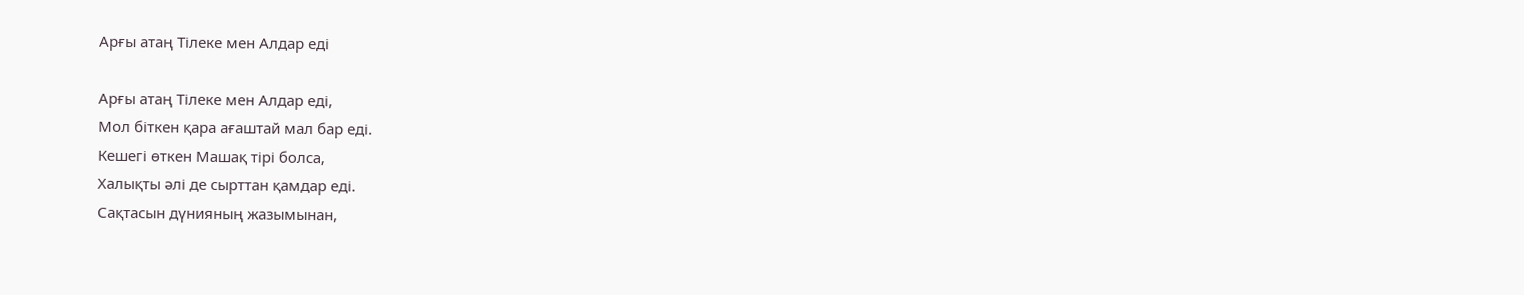Арғы атаң Тілеке мен Алдар еді

Арғы атаң Тілеке мен Алдар еді,
Мол біткен қара ағаштай мал бар еді.
Кешегі өткен Машақ тірі болса,
Халықты әлі де сырттан қамдар еді.
Сақтасын дүнияның жазымынан,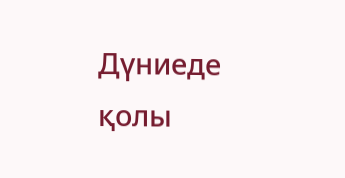Дүниеде қолы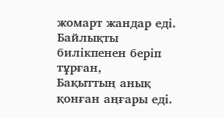жомарт жандар еді.
Байлықты билікпенен беріп тұрған,
Бақыттың анық қонған аңғары еді.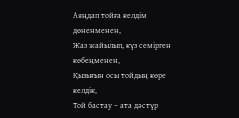Аяңдап тойға келдім дөненменен,
Жаз жайылып, күз семірген көбеңменен,
Қызығын осы тойдың көре келдік,
Той бастау – ата дәстүр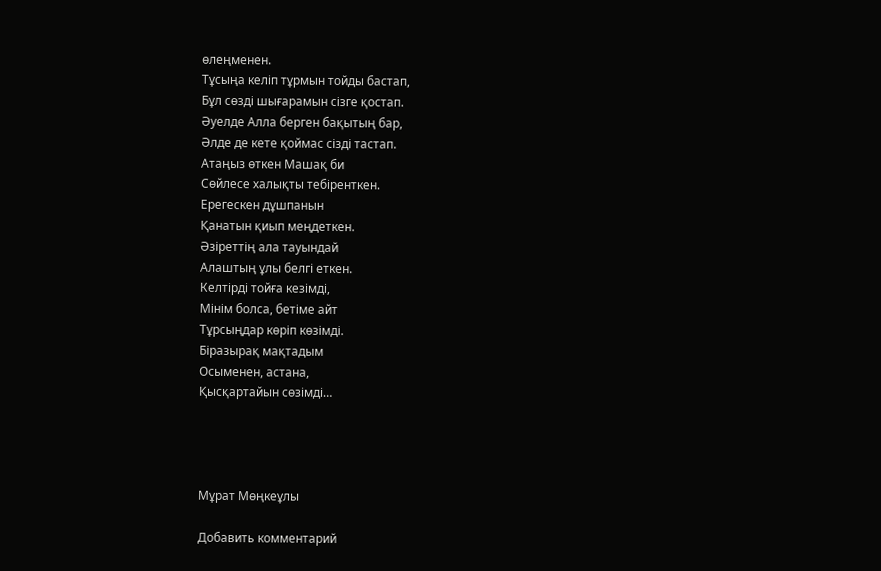өлеңменен.
Тұсыңа келіп тұрмын тойды бастап,
Бұл сөзді шығарамын сізге қостап.
Әуелде Алла берген бақытың бар,
Әлде де кете қоймас сізді тастап.
Атаңыз өткен Машақ би
Сөйлесе халықты тебіренткен.
Ерегескен дұшпанын
Қанатын қиып меңдеткен.
Әзіреттің ала тауындай
Алаштың ұлы белгі еткен.
Келтірді тойға кезімді,
Мінім болса, бетіме айт
Тұрсыңдар көріп көзімді.
Біразырақ мақтадым
Осыменен, астана,
Қысқартайын сөзімді…




Мұрат Мөңкеұлы

Добавить комментарий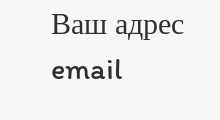Ваш адрес email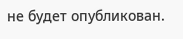не будет опубликован.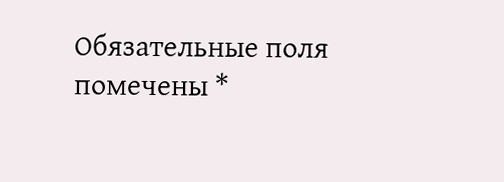Обязательные поля помечены *